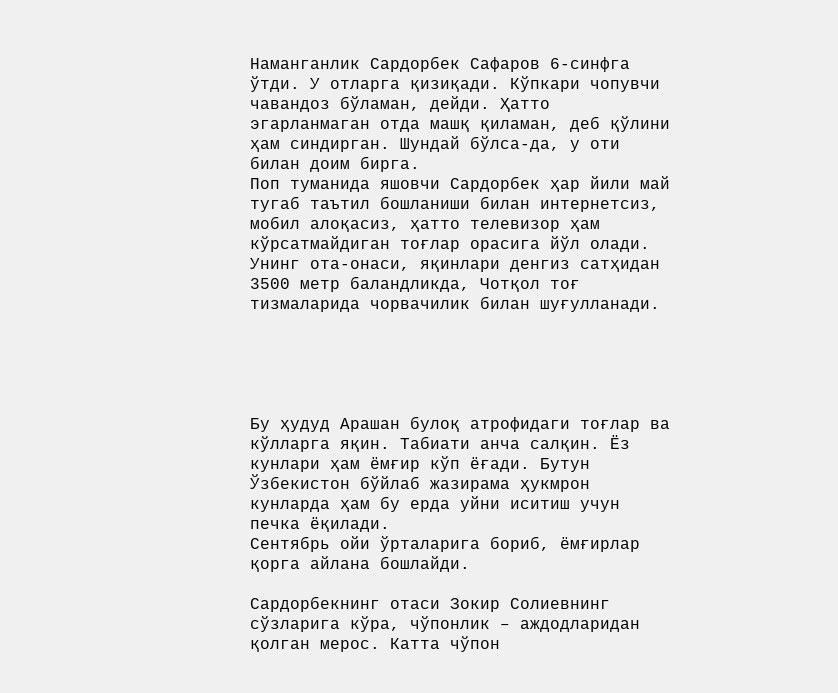Наманганлик Сардорбек Сафаров 6-синфга ўтди. У отларга қизиқади. Кўпкари чопувчи чавандоз бўламан, дейди. Ҳатто эгарланмаган отда машқ қиламан, деб қўлини ҳам синдирган. Шундай бўлса-да, у оти билан доим бирга.
Поп туманида яшовчи Сардорбек ҳар йили май тугаб таътил бошланиши билан интернетсиз, мобил алоқасиз, ҳатто телевизор ҳам кўрсатмайдиган тоғлар орасига йўл олади.
Унинг ота-онаси, яқинлари денгиз сатҳидан 3500 метр баландликда, Чотқол тоғ тизмаларида чорвачилик билан шуғулланади.





Бу ҳудуд Арашан булоқ атрофидаги тоғлар ва кўлларга яқин. Табиати анча салқин. Ёз кунлари ҳам ёмғир кўп ёғади. Бутун Ўзбекистон бўйлаб жазирама ҳукмрон кунларда ҳам бу ерда уйни иситиш учун печка ёқилади.
Сентябрь ойи ўрталарига бориб, ёмғирлар қорга айлана бошлайди.

Сардорбекнинг отаси Зокир Солиевнинг сўзларига кўра, чўпонлик – аждодларидан қолган мерос. Катта чўпон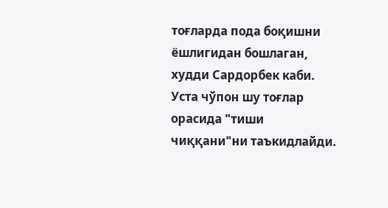тоғларда пода боқишни ёшлигидан бошлаган, худди Сардорбек каби.
Уста чўпон шу тоғлар орасида "тиши чиққани"ни таъкидлайди.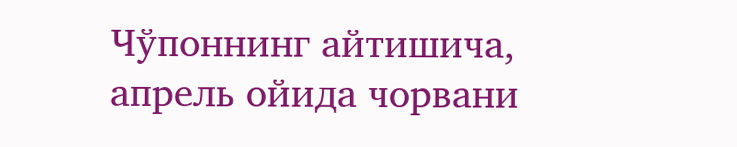Чўпоннинг айтишича, апрель ойида чорвани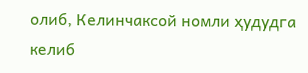олиб, Келинчаксой номли ҳудудга келиб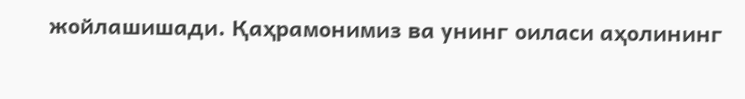жойлашишади. Қаҳрамонимиз ва унинг оиласи аҳолининг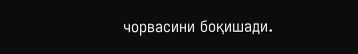чорвасини боқишади.